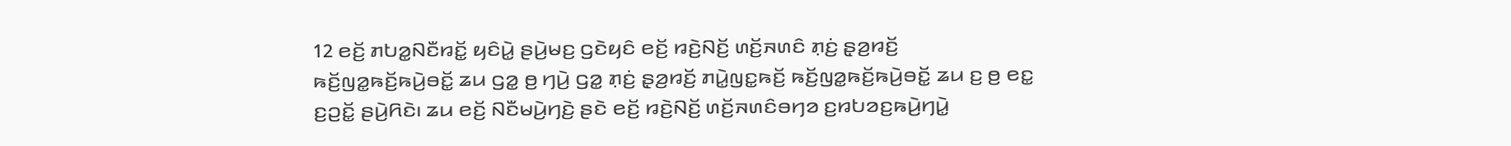12 ꤕꤢꤩ꤬ ꤊꤝꤤ꤭ꤡꤢꤪꤙꤢꤩ꤭ ꤟꤢꤨꤣꤧ꤭ ꤔꤣꤧ꤬ꤗꤢ꤬ ꤞꤢꤧꤟꤢꤨ ꤕꤢꤩ꤬ ꤙꤢꤧ꤬ꤡꤢꤩ꤬ ꤛꤢꤩ꤬ꤏꤛꤢꤨ ꤊ꤫ꤢꤦ꤬ ꤔ꤫ꤤ꤬ꤙꤢꤩ꤬ ꤒꤢꤩ꤬ꤜꤤ꤭ꤒꤢꤩ꤬ꤒꤣꤧ꤬ꤋꤢꤩ꤭ ꤘꤣ ꤞꤤ꤭ ꤥ꤬ ꤚꤣꤧ꤬ ꤞꤤ꤭ ꤊ꤫ꤢꤦ꤬ ꤔ꤫ꤤ꤬ꤙꤢꤩ꤬ ꤊꤣꤧ꤭ꤜꤢ꤭ꤒꤢꤩ꤬ ꤒꤢꤩ꤬ꤜꤤ꤭ꤒꤢꤩ꤬ꤒꤣꤧ꤬ꤋꤢꤩ꤭ ꤘꤣ ꤢ꤬ ꤥ꤬ ꤕꤢ꤭ ꤢ꤬ꤑꤢꤩ꤭ ꤔꤣꤧ꤬ꤖꤢꤧ꤯ ꤘꤣ ꤕꤢꤩ꤬ ꤡꤢꤪꤗꤣꤧ꤬ꤚꤢꤧ꤬ ꤔꤢꤧ ꤕꤢꤩ꤬ ꤙꤢꤧ꤬ꤡꤢꤩ꤬ ꤛꤢꤩ꤬ꤏꤛꤢꤨꤋꤚꤤ ꤢ꤬ꤙꤝꤤꤢ꤬ꤒꤣꤧ꤬ꤚꤣꤧ꤭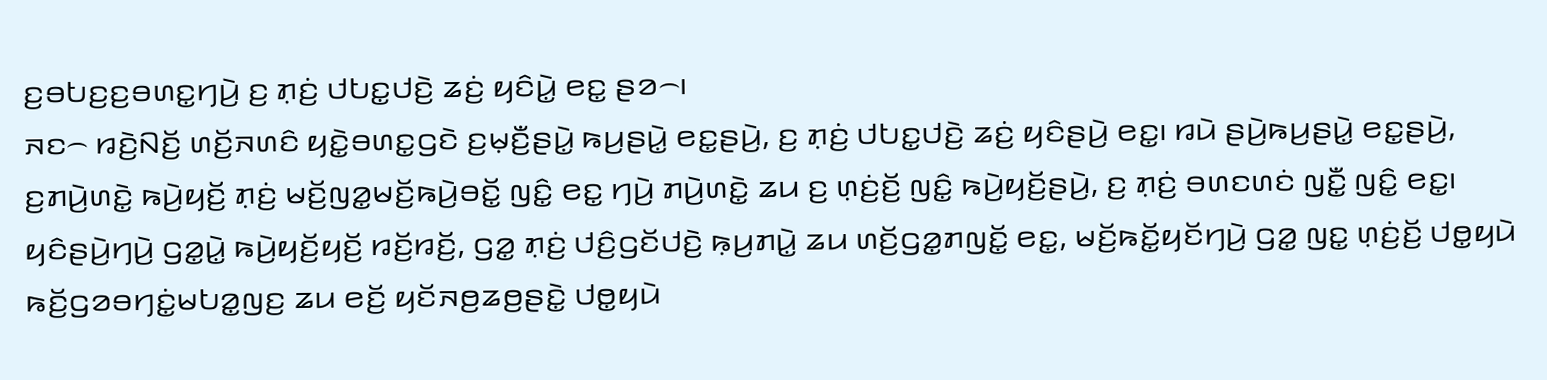ꤢ꤬ꤋꤝꤢ꤬ꤢ꤬ꤋꤛꤢ꤭ꤚꤣꤧ꤬ ꤢ꤬ ꤊ꤫ꤢꤦ꤬ ꤓꤝꤢ꤭ꤓꤢꤧ꤬ ꤘꤢꤦ꤬ ꤟꤢꤨꤣꤧ꤭ ꤕꤢ꤭ ꤔꤤ꤮꤯
ꤏꤢ꤮ ꤙꤢꤧ꤬ꤡꤢꤩ꤬ ꤛꤢꤩ꤬ꤏꤛꤢꤨ ꤟꤢꤧ꤭ꤋꤛꤢ꤭ꤞꤢꤧ ꤢ꤬ꤗ꤫ꤢꤪ꤬ꤔꤣꤧ꤭ ꤒꤣ꤬ꤔꤣꤧ꤭ ꤕꤢ꤭ꤔꤣꤧ꤬, ꤢ꤬ ꤊ꤫ꤢꤦ꤬ ꤓꤝꤢ꤭ꤓꤢꤧ꤬ ꤘꤢꤦ꤬ ꤟꤢꤨꤔꤣꤧ꤬ ꤕꤢ꤭꤯ ꤙꤣꤧ ꤔꤣꤧ꤬ꤒꤣ꤬ꤔꤣꤧ꤭ ꤕꤢ꤭ꤔꤣꤧ꤬, ꤢ꤬ꤊꤣꤧ꤬ꤛꤢꤧ꤭ ꤒꤣꤧ꤬ꤟꤢꤩ꤬ ꤊ꤫ꤢꤦ꤬ ꤗꤢꤩ꤬ꤜꤤ꤭ꤗꤢꤩ꤬ꤒꤣꤧ꤬ꤋꤢꤩ꤭ ꤜꤢꤨ꤭ ꤕꤢ꤭ ꤚꤣꤧ꤬ ꤊꤣꤧ꤬ꤛꤢꤧ꤭ ꤘꤣ ꤢ꤬ ꤛ꤫ꤢꤦ꤬ꤢꤩ꤬ ꤜꤢꤨ꤭ ꤒꤣꤧ꤬ꤟꤢꤩ꤬ꤔꤣꤧ꤬, ꤢ꤬ ꤊ꤫ꤢꤦ꤬ ꤋꤛꤢꤛꤢꤦ ꤜꤢꤪ꤭ ꤜꤢꤨ꤭ ꤕꤢ꤭꤯ ꤟꤢꤨꤔꤣꤧ꤬ꤚꤣꤧ꤬ ꤞꤤ꤭ꤣꤧ꤭ ꤒꤣꤧ꤬ꤟꤢꤩ꤬ꤟꤢꤩ꤬ ꤙꤢꤩ꤬ꤙꤢꤩ꤬, ꤞꤤ꤭ ꤊ꤫ꤢꤦ꤬ ꤓꤢꤨ꤬ꤞꤢꤩꤓꤢꤧ꤬ ꤒ꤫ꤣ꤬ꤊꤣꤧ꤭ ꤘꤣ ꤛꤢꤩ꤬ꤞꤤ꤭ꤊꤜꤢꤩ꤭ ꤕꤢ꤭, ꤗꤢꤩ꤬ꤒꤢꤩ꤭ꤟꤢꤩꤚꤣꤧ꤬ ꤞꤤ꤭ ꤜꤢ꤭ ꤛ꤫ꤢꤦ꤬ꤢꤩ꤬ ꤓꤥ꤭ꤟꤣꤧ ꤒꤢꤩ꤬ꤞꤤꤋꤚꤢꤦ꤭ꤗꤝꤤ꤭ꤜꤢ꤬ ꤘꤣ ꤕꤢꤩ꤬ ꤟꤢꤩꤏꤥ꤬ꤘꤥ꤬ꤔꤢꤧ꤭ ꤓꤥ꤭ꤟꤣꤧ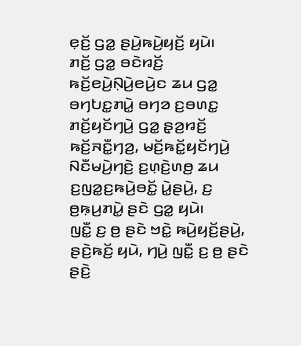ꤕ꤫ꤢꤩ꤬ ꤞꤤ꤭ ꤔꤣꤧ꤬ꤒꤣꤧ꤬ꤟꤢꤩ꤬ ꤟꤣꤧ꤯
ꤊꤢꤩ꤬ ꤞꤤ꤭ ꤋꤢꤧꤙꤢꤩ꤬ ꤒꤢꤩ꤬ꤕꤣꤧ꤬ꤡ꤫ꤣꤧ꤬ꤕꤣꤧ꤬ꤢ ꤘꤣ ꤞꤤ꤭ ꤋꤚꤝꤢ꤭ꤊꤣꤧ꤭ ꤋꤚꤤ ꤢ꤬ꤋꤛꤢ꤭ ꤊꤢꤩ꤬ꤟꤢꤩꤚꤣꤧ꤬ ꤞꤤ꤭ ꤔ꤫ꤤ꤬ꤙꤢꤩ꤬ ꤒꤢꤩ꤬ꤏꤢꤪ꤭ꤚꤤ꤬, ꤗꤢꤩ꤬ꤒꤢꤩ꤭ꤟꤢꤩꤚꤣꤧ꤬ ꤡꤢꤪꤗꤣꤧ꤬ꤚꤢꤧ꤬ ꤢ꤬ꤛ꤫ꤢꤧ꤬ꤛꤥ꤬ ꤘꤣ ꤢ꤬ꤜꤤ꤭ꤢ꤬ꤒꤣꤧ꤬ꤋꤢꤩ꤭ ꤣꤧ꤭ꤔꤣꤧ꤬, ꤢ꤬ ꤥ꤬ꤒ꤫ꤣ꤬ꤊꤣꤧ꤭ ꤔꤢꤧ ꤞꤤ꤭ ꤟꤣꤧ꤯
ꤜꤢꤪ꤭ ꤢ꤬ ꤥ꤬ ꤔꤢꤧ ꤠꤢꤧ꤭ ꤒꤣꤧ꤬ꤟꤢꤩ꤬ꤔꤣꤧ꤬, ꤔꤢꤧ꤬ꤒꤢꤩ꤬ ꤟꤣꤧ, ꤚꤣꤧ꤬ ꤜꤢꤪ꤭ ꤢ꤬ ꤥ꤬ ꤔꤢꤧ ꤔꤢꤧ꤬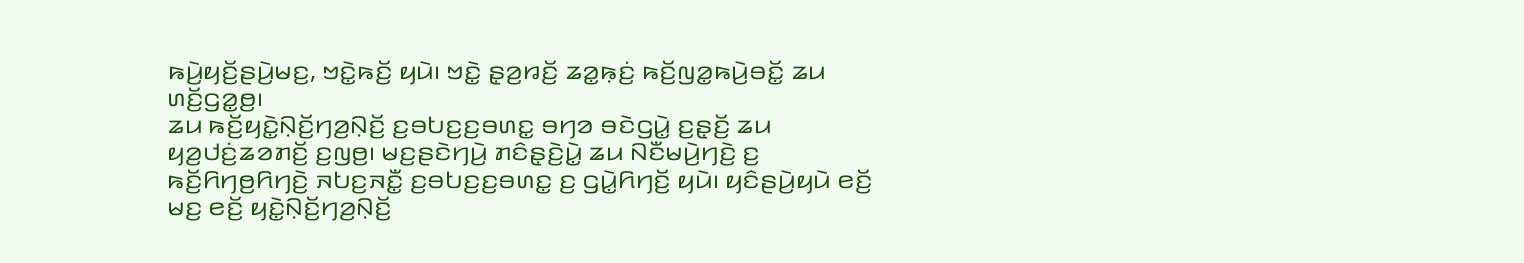ꤒꤣꤧ꤬ꤟꤢꤩ꤬ꤔꤣꤧ꤬ꤗꤢ꤬, ꤠꤢꤧ꤭ꤒꤢꤩ꤬ ꤟꤣꤧ꤯ ꤠꤢꤧ꤭ ꤔ꤫ꤤ꤬ꤙꤢꤩ꤬ ꤘꤤ꤭ꤒ꤫ꤢꤦ꤬ ꤒꤢꤩ꤬ꤜꤤ꤭ꤒꤣꤧ꤬ꤋꤢꤩ꤭ ꤘꤣ ꤛꤢꤩ꤬ꤞꤤ꤭ꤥ꤬꤯
ꤘꤣ ꤒꤢꤩ꤬ꤟꤢꤧ꤭ꤡ꤫ꤢꤩ꤬ꤚꤤ꤬ꤡ꤫ꤢꤩ꤬ ꤢ꤬ꤋꤝꤢ꤬ꤢ꤬ꤋꤛꤢ꤭ ꤋꤚꤤ ꤋꤢꤧꤞꤣꤧ꤭ ꤢ꤬ꤔ꤫ꤢꤩ꤬ ꤘꤣ ꤟꤤ꤬ꤓꤢꤦ꤬ꤘꤤꤊꤢꤩ꤬ ꤢ꤬ꤜꤥ꤬꤯ ꤗꤢ꤬ꤔꤢꤧꤚꤣꤧ꤬ ꤊꤢꤨꤔ꤫ꤢꤧ꤬ꤣꤧ꤭ ꤘꤣ ꤡꤢꤪꤗꤣꤧ꤬ꤚꤢꤧ꤬ ꤢ꤬ ꤒꤢꤩ꤬ꤖꤚꤥ꤬ꤖꤚꤢꤧ꤬ ꤏꤝꤢ꤬ꤏꤢꤪ꤭ ꤢ꤬ꤋꤝꤢ꤬ꤢ꤬ꤋꤛꤢ꤭ ꤢ꤬ ꤞꤣꤧ꤭ꤖꤚꤢꤩ꤬ ꤟꤣꤧ꤯ ꤟꤢꤨꤔꤣꤧ꤬ꤟꤣꤧ ꤕꤢꤩ꤬ ꤗꤢ꤬ ꤕꤢꤩ꤬ ꤟꤢꤧ꤭ꤡ꤫ꤢꤩ꤬ꤚꤤ꤬ꤡ꤫ꤢꤩ꤬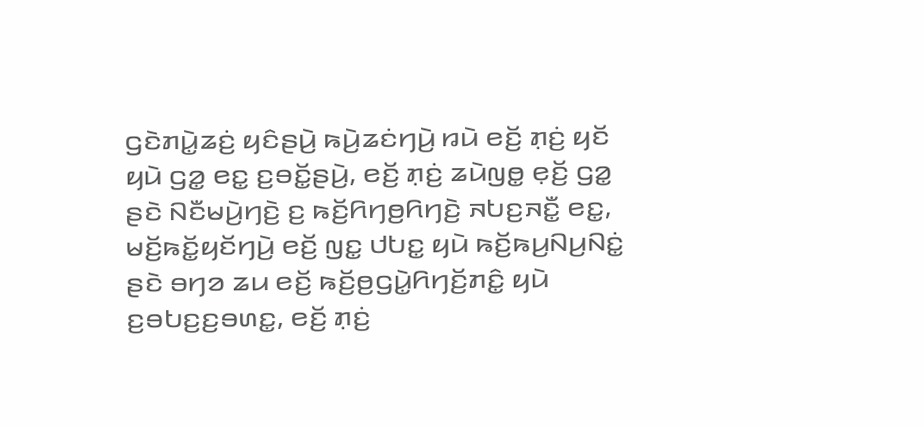ꤞꤢꤧꤊꤣꤧ꤭ꤘꤢꤦ꤬ ꤟꤢꤨꤔꤣꤧ꤬ ꤒꤣꤧ꤬ꤘꤢꤦꤚꤣꤧ꤬ ꤙꤣꤧ ꤕꤢꤩ꤬ ꤊ꤫ꤢꤦ꤬ ꤟꤢꤩ ꤟꤣꤧ ꤞꤤ꤭ ꤕꤢ꤭ ꤢ꤬ꤋꤢꤩ꤭ꤔꤣꤧ꤬, ꤕꤢꤩ꤬ ꤊ꤫ꤢꤦ꤬ ꤘꤣꤧꤜꤥ꤭ ꤕ꤫ꤢꤩ꤬ ꤞꤤ꤭ ꤔꤢꤧ ꤡꤢꤪꤗꤣꤧ꤬ꤚꤢꤧ꤬ ꤢ꤬ ꤒꤢꤩ꤬ꤖꤚꤥ꤬ꤖꤚꤢꤧ꤬ ꤏꤝꤢ꤬ꤏꤢꤪ꤭ ꤕꤢ꤭, ꤗꤢꤩ꤬ꤒꤢꤩ꤭ꤟꤢꤩꤚꤣꤧ꤬ ꤕꤢꤩ꤬ ꤜꤢ꤭ ꤓꤝꤢ꤭ ꤟꤣꤧ ꤒꤢꤩ꤬ꤒꤣ꤬ꤡꤣ꤬ꤡꤢꤦ꤭ ꤔꤢꤧ ꤋꤚꤤ ꤘꤣ ꤕꤢꤩ꤬ ꤒꤢꤩ꤬ꤥ꤬ꤞꤣꤧ꤭ꤖꤚꤢꤩ꤬ꤊꤢꤨ꤭ ꤟꤣꤧ ꤢ꤬ꤋꤝꤢ꤬ꤢ꤬ꤋꤛꤢ꤭, ꤕꤢꤩ꤬ ꤊ꤫ꤢꤦ꤬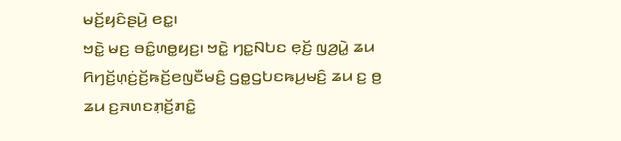ꤗꤢꤩ꤬ꤟꤢꤨꤔꤣꤧ꤬ ꤕꤢ꤭꤯
ꤠꤢꤧ꤭ ꤗꤢ꤬ ꤋꤢꤨ꤭ꤛꤥ꤭ꤟꤢ꤬꤯ ꤠꤢꤧ꤭ ꤚꤢ꤭ꤡꤝꤢ ꤕ꤫ꤢꤩ꤬ ꤜꤤ꤬ꤣꤧ꤭ ꤘꤣ ꤖꤚꤢꤩ꤬ꤛ꤫ꤢꤦ꤬ꤢꤩ꤬ꤒꤢꤩ꤬ꤕꤜꤢꤪꤗꤢꤨ꤬ ꤞꤥ꤭ꤞꤝꤢꤒꤣ꤬ꤗꤢꤨ꤬ ꤘꤣ ꤢ꤬ ꤥ꤬ ꤘꤣ ꤢ꤬ꤏꤛꤢꤊ꤫ꤢꤩ꤬ꤊꤢꤨ꤭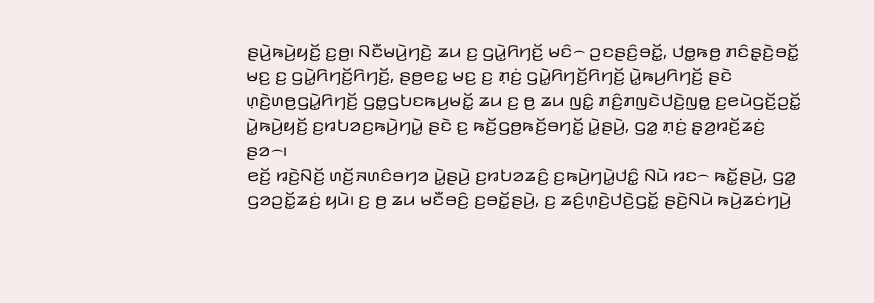ꤔꤣꤧ꤬ꤒꤣꤧ꤬ꤟꤢꤩ꤬ ꤢ꤬ꤥ꤬꤯ ꤡꤢꤪꤗꤣꤧ꤬ꤚꤢꤧ꤬ ꤘꤣ ꤢ꤬ ꤞꤣꤧ꤭ꤖꤚꤢꤩ꤬ ꤗꤢꤨ꤮ ꤑꤢꤔꤢꤨ꤬ꤋꤢꤩ꤭, ꤓꤥ꤭ꤒꤥ꤬ ꤊꤢꤨꤔ꤫ꤢꤧ꤬ꤋꤢꤩ꤭ ꤗꤢ꤬ ꤢ꤬ ꤞꤣꤧ꤭ꤖꤚꤢꤩ꤬ꤖꤚꤢꤩ꤬, ꤔꤥ꤬ꤕꤢ꤭ ꤗꤢ꤬ ꤢ꤬ ꤊ꤫ꤢꤦ꤬ ꤞꤣꤧ꤭ꤖꤚꤢꤩ꤬ꤖꤚꤢꤩ꤬ ꤣꤧ꤭ꤒꤣ꤬ꤖꤚꤢꤩ꤬ ꤔꤢꤧ ꤛ꤫ꤢꤧ꤬ꤛꤥ꤬ꤞꤣꤧ꤭ꤖꤚꤢꤩ꤬ ꤞꤥ꤭ꤞꤝꤢꤒꤣ꤬ꤗꤢꤩ꤭ ꤘꤣ ꤢ꤬ ꤥ꤬ ꤘꤣ ꤜꤢꤨ꤭ ꤊꤢꤨ꤬ꤊꤜꤢꤧꤓꤢꤧ꤬ꤜꤥ꤭ ꤢ꤬ꤕꤣꤧꤞꤢꤩ꤬ꤑꤢꤩ꤭ ꤣꤧ꤭ꤒꤣꤧ꤬ꤟꤢꤩ꤬ ꤢ꤬ꤙꤝꤤꤢ꤬ꤒꤣꤧ꤬ꤚꤣꤧ꤭ ꤔꤢꤧ ꤢ꤬ ꤒꤢꤩ꤬ꤞꤥ꤬ꤒꤢꤩ꤬ꤋꤚꤢꤩ꤭ ꤣꤧ꤭ꤔꤣꤧ꤬, ꤞꤤ꤭ ꤊ꤫ꤢꤦ꤬ ꤔ꤫ꤤ꤬ꤙꤢꤩ꤬ꤘꤢꤦ꤬ ꤔꤤ꤮꤯
ꤕꤢꤩ꤬ ꤙꤢꤧ꤬ꤡꤢꤩ꤬ ꤛꤢꤩ꤬ꤏꤛꤢꤨꤋꤚꤤ ꤣꤧ꤭ꤔꤣꤧ꤬ ꤢ꤬ꤙꤝꤤꤘꤢꤨ꤬ ꤢ꤬ꤒꤣꤧ꤬ꤚꤣꤧ꤭ꤓꤢꤨ꤭ ꤡꤣꤧ ꤙꤢ꤮ ꤒꤢꤩ꤭ꤔꤣꤧ꤬, ꤞꤤ꤭ ꤞꤤꤑꤢꤩ꤭ꤘꤢꤦ꤬ ꤟꤣꤧ꤯ ꤢ꤬ ꤥ꤬ ꤘꤣ ꤗꤢꤪꤋꤢꤨ꤬ ꤢ꤬ꤋꤢꤩ꤭ꤔꤣꤧ꤬, ꤢ꤬ ꤘꤢꤨ꤬ꤛ꤫ꤢꤧ꤬ꤓꤢꤧ꤬ꤞꤢꤩ꤭ ꤔꤢꤧ꤬ꤡꤣꤧ ꤒꤣꤧ꤬ꤘꤢꤦꤚꤣꤧ꤬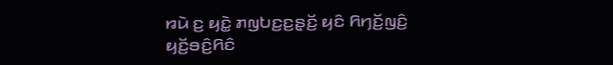ꤙꤣꤧ ꤢ꤬ ꤟꤢꤧ꤭ ꤊꤜꤝꤢ꤬ꤢ꤬ꤔ꤫ꤢꤩ꤬ ꤟꤢꤨ ꤖꤚꤢꤩ꤬ꤜꤢꤨ꤬ ꤟꤢꤩ꤬ꤋꤢꤨ꤬ꤖꤢꤨ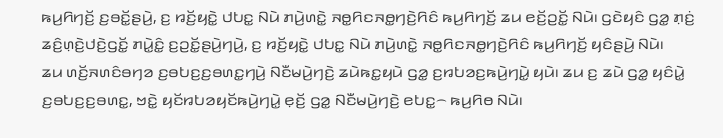ꤒꤣ꤬ꤖꤚꤢꤩ꤬ ꤢ꤬ꤋꤢꤩ꤭ꤔꤣꤧ꤬, ꤢ꤬ ꤙꤢꤩ꤬ꤟꤢꤧ꤭ ꤓꤝꤢ꤭ ꤡꤣꤧ ꤊꤣꤧ꤬ꤛꤢꤧ꤭ ꤏꤥ꤭ꤖꤢꤏꤥ꤭ꤚꤢꤧ꤬ꤖꤢꤨ ꤒꤣ꤬ꤖꤚꤢꤩ꤬ ꤘꤣ ꤕꤢꤩ꤬ꤑꤢꤩ꤭ ꤡꤣꤧ꤯ ꤞꤢꤧꤟꤢꤨ ꤞꤤ꤭ ꤊ꤫ꤢꤦ꤬ ꤘꤢꤨ꤬ꤛ꤫ꤢꤧ꤬ꤓꤢꤧ꤬ꤞꤢꤩ꤭ ꤊꤣꤧ꤭ꤢꤨ꤭ ꤢ꤬ꤑꤢꤩ꤭ꤔꤣꤧ꤬ꤚꤣꤧ꤬, ꤢ꤬ ꤙꤢꤩ꤬ꤟꤢꤧ꤭ ꤓꤝꤢ꤭ ꤡꤣꤧ ꤊꤣꤧ꤬ꤛꤢꤧ꤭ ꤏꤥ꤭ꤖꤢꤏꤥ꤭ꤚꤢꤧ꤬ꤖꤢꤨ ꤒꤣ꤬ꤖꤚꤢꤩ꤬ ꤟꤢꤨꤔꤣꤧ꤬ ꤡꤣꤧ꤯
ꤘꤣ ꤛꤢꤩ꤬ꤏꤛꤢꤨꤋꤚꤤ ꤢ꤬ꤋꤝꤢ꤬ꤢ꤬ꤋꤛꤢ꤭ꤚꤣꤧ꤬ ꤡꤢꤪꤗꤣꤧ꤬ꤚꤢꤧ꤬ ꤘꤣꤧꤒꤢ꤭ꤟꤣꤧ ꤞꤤ꤭ ꤢ꤬ꤙꤝꤤꤢ꤬ꤒꤣꤧ꤬ꤚꤣꤧ꤭ ꤟꤣꤧ꤯ ꤘꤣ ꤢ꤬ ꤘꤣꤧ ꤞꤤ꤭ ꤟꤢꤨꤣꤧ꤭ ꤢ꤬ꤋꤝꤢ꤬ꤢ꤬ꤋꤛꤢ꤭, ꤠꤢꤧ꤭ ꤟꤢꤩꤙꤝꤤꤟꤢꤩꤒꤣꤧ꤬ꤚꤣꤧ꤭ ꤕ꤫ꤢꤩ꤬ ꤞꤤ꤭ ꤡꤢꤪꤗꤣꤧ꤬ꤚꤢꤧ꤬ ꤕꤝꤢ꤭꤮ ꤒꤣ꤬ꤖꤥ ꤡꤣꤧ꤯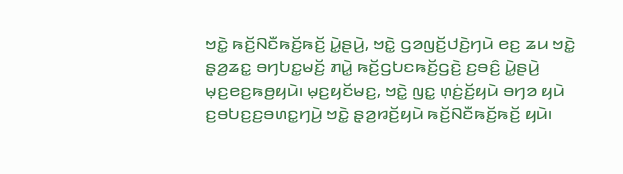ꤠꤢꤧ꤭ ꤒꤢꤩ꤬ꤡꤢꤪꤒꤢꤩ꤬ꤒꤢꤩ꤬ ꤣꤧ꤭ꤔꤣꤧ꤬, ꤠꤢꤧ꤭ ꤞꤤꤜꤢꤩ꤬ꤓꤢꤧ꤬ꤚꤣꤧ ꤕꤢ꤬ ꤘꤣ ꤠꤢꤧ꤭ ꤔ꤫ꤤ꤬ꤘꤢ꤭ ꤋꤚꤝꤢ꤭ꤗꤢꤩ꤬ ꤊꤣꤧ꤭ ꤒꤢꤩ꤬ꤞꤝꤢꤒꤢꤩ꤬ꤞꤢꤧ꤬ ꤢ꤬ꤋꤢꤨ꤬ ꤣꤧ꤭ꤔꤣꤧ꤬ ꤗ꤫ꤢ꤬ꤕꤢ꤬ꤒꤥ꤬ꤟꤣꤧ꤯ ꤗ꤫ꤢ꤬ꤟꤢꤩꤗꤢ꤬, ꤠꤢꤧ꤭ ꤜꤢ꤭ ꤛ꤫ꤢꤦ꤬ꤢꤩ꤬ꤟꤣꤧ ꤋꤚꤤ ꤟꤣꤧ ꤢ꤬ꤋꤝꤢ꤬ꤢ꤬ꤋꤛꤢ꤭ꤚꤣꤧ꤬ ꤠꤢꤧ꤭ ꤔ꤫ꤤ꤬ꤙꤢꤩ꤬ꤟꤣꤧ ꤒꤢꤩ꤬ꤡꤢꤪꤒꤢꤩ꤬ꤒꤢꤩ꤬ ꤟꤣꤧ꤯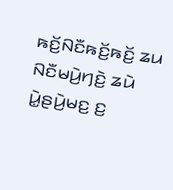ꤒꤢꤩ꤬ꤡꤢꤪꤒꤢꤩ꤬ꤒꤢꤩ꤬ ꤘꤣ ꤡꤢꤪꤗꤣꤧ꤬ꤚꤢꤧ꤬ ꤘꤣꤧ ꤣꤧ꤭ꤔꤣꤧ꤬ꤗꤢ꤬ ꤢ꤬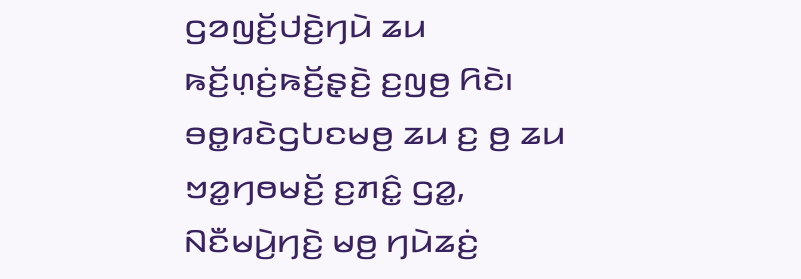ꤞꤤꤜꤢꤩ꤬ꤓꤢꤧ꤬ꤚꤣꤧ ꤘꤣ ꤒꤢꤩ꤬ꤛ꤫ꤢꤦ꤬ꤒꤢꤩ꤬ꤔ꤫ꤢꤧ꤬ ꤢ꤬ꤜꤥ꤬ ꤖꤢꤧ꤯
ꤋꤥ꤭ꤙꤢꤧꤞꤝꤢꤗꤥ꤬ ꤘꤣ ꤢ꤬ ꤥ꤬ ꤘꤣ ꤠꤤ꤭ꤚꤥꤗꤢꤩ꤬ ꤢ꤬ꤊꤢꤨ꤭ ꤞꤤ꤭, ꤡꤢꤪꤗꤣꤧ꤬ꤚꤢꤧ꤬ ꤗꤥ꤬ ꤚꤣꤧꤘꤢꤦ꤬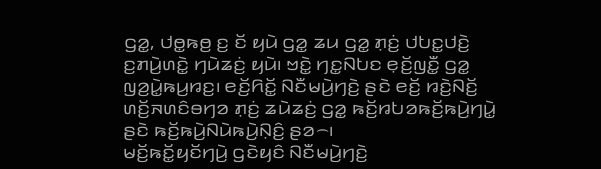ꤞꤤ꤭, ꤓꤥ꤭ꤒꤥ꤬ ꤢ꤬ ꤢꤩ ꤟꤣꤧ ꤞꤤ꤭ ꤘꤣ ꤞꤤ꤭ ꤊ꤫ꤢꤦ꤬ ꤓꤝꤢ꤭ꤓꤢꤧ꤬ ꤢ꤬ꤊꤣꤧ꤬ꤛꤢꤧ꤭ ꤚꤣꤧꤘꤢꤦ꤬ ꤟꤣꤧ꤯ ꤠꤢꤧ꤭ ꤚꤢ꤭ꤡꤝꤢ ꤕ꤫ꤢꤩ꤬ꤜꤢꤪ꤭ ꤞꤤ꤭ ꤜꤤ꤬ꤣꤧ꤭ꤒꤣ꤬ꤙꤢ꤬꤯ ꤕꤢꤩ꤬ꤖꤢꤩ꤭ ꤡꤢꤪꤗꤣꤧ꤬ꤚꤢꤧ꤬ ꤔꤢꤧ ꤕꤢꤩ꤬ ꤙꤢꤧ꤬ꤡꤢꤩ꤬ ꤛꤢꤩ꤬ꤏꤛꤢꤨꤋꤚꤤ ꤊ꤫ꤢꤦ꤬ ꤘꤣꤧꤘꤢꤦ꤬ ꤞꤤ꤭ ꤒꤢꤩ꤬ꤙꤝꤤꤒꤢꤩ꤬ꤒꤣꤧ꤬ꤚꤣꤧ꤭ ꤔꤢꤧ ꤒꤢꤩ꤬ꤒꤣꤧ꤬ꤡꤣꤧꤒꤣꤧ꤬ꤡ꤫ꤢꤨ꤬ ꤔꤤ꤮꤯
ꤗꤢꤩ꤬ꤒꤢꤩ꤭ꤟꤢꤩꤚꤣꤧ꤬ ꤞꤢꤧꤟꤢꤨ ꤡꤢꤪꤗꤣꤧ꤬ꤚꤢꤧ꤬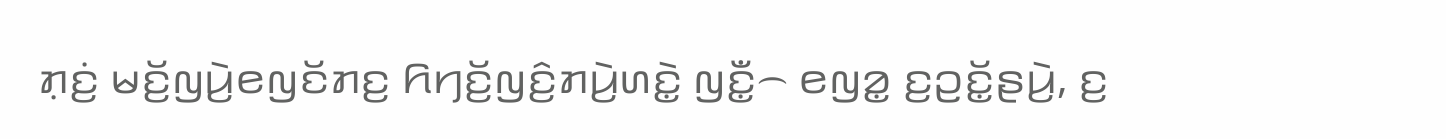ꤊ꤫ꤢꤦ꤬ ꤗꤢꤩ꤬ꤜꤣꤧ꤬ꤕꤜꤢꤩꤊꤢ꤬ ꤖꤚꤢꤩ꤬ꤜꤢꤨ꤬ꤊꤣꤧ꤬ꤛꤢꤧ꤭ ꤜꤢꤪ꤭꤮ ꤕꤜꤤ꤭ ꤢ꤬ꤑꤢꤩ꤭ꤔꤣꤧ꤬, ꤢ꤬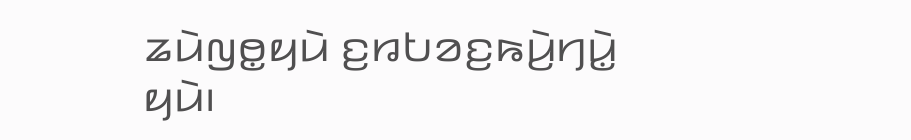ꤘꤣꤧꤜꤥ꤭ꤟꤣꤧ ꤢ꤬ꤙꤝꤤꤢ꤬ꤒꤣꤧ꤬ꤚꤣꤧ꤭ ꤟꤣꤧ꤯